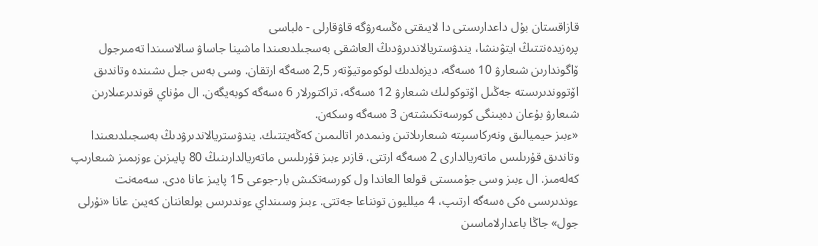قازاقستان بۇل داعدارىستى دا لايىقتى ەڭسەرۋگە قاۋقارلى - ەلباسى
پرەزيدەنتتىڭ ايتۋىنشا، يندۋستريالاندىرۋدىڭ العاشقى بەسجىلدىعىندا ماشينا جاساۋ سالاسىندا تەمىرجول ۆاگوندارىن شىعارۋ 10 ەسەگە، ديزەلدىك لوكوموتيۆتەر 2,5 ەسەگە ارتقان. وسى بەس جىل ىشىندە وتاندىق اۆتووندىرىستە جەڭىل اۆتوكولىك شىعارۋ 12 ەسەگە، تراكتورلار 6 ەسەگە كوبەيگەن. ال مۇناي قوندىرعىلارىن شىعارۋ بۇعان دەيىنگى كورسەتكىشتەن 3 ەسەگە وسكەن.
«ءبىز حيميالىق ونەركاسىپتە شىعارىلاتىن ونىمدەر اتالىمىن كەڭەيتتىك. يندۋستريالاندىرۋدىڭ بەسجىلدىعىندا وتاندىق قۇرىلىس ماتەريالدارى 2 ەسەگە ارتتى. قازىر ءبىز قۇرىلىس ماتەريالدارىنىڭ 80 پايىزىن ءوزىمىز شىعارىپ كەلەمىز. ال ءبىز وسى جۇمىستى قولعا العاندا ول كورسەتكىش بار-جوعى 15 پايىز عانا ەدى. سەمەنت ءوندىرىسى ەكى ەسەگە ارتىپ، 4 ميلليون تونناعا جەتتى. ءبىز وسىنداي ءوندىرىس بولعاننان كەيىن عانا «نۇرلى جول» جاڭا باعدارلاماسىن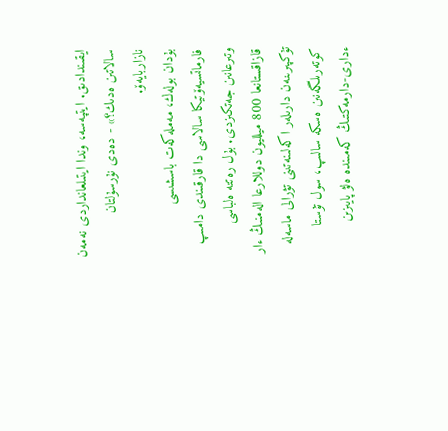ايقىندادىق. ايتپەسە، وندا ايتىلعانداردى نەمەن سالاتىن ەدىك؟» - دەدى نۇرسۇلتان نازاربايەۆ.
بۇدان بولەك، مەملەكەت باسشىسى فارماتسيەۆتيكا سالاسى دا قارقىندى دامىپ وتىرعانىن جەتكىزدى. بۇل رەتتە ەلباسى قازاقستانعا 800 ميلليون دوللارعا الەمنىڭ ءار تۇكپىرىنەن دارىلەر اكەلىنەتىنى تۋرالى ماسەلە كوتەرىلگەنىن ەسكە سالىپ، سول تۇستا ءدارى-دارمەكتىڭ كەمىندە ەلۋ پايىزىن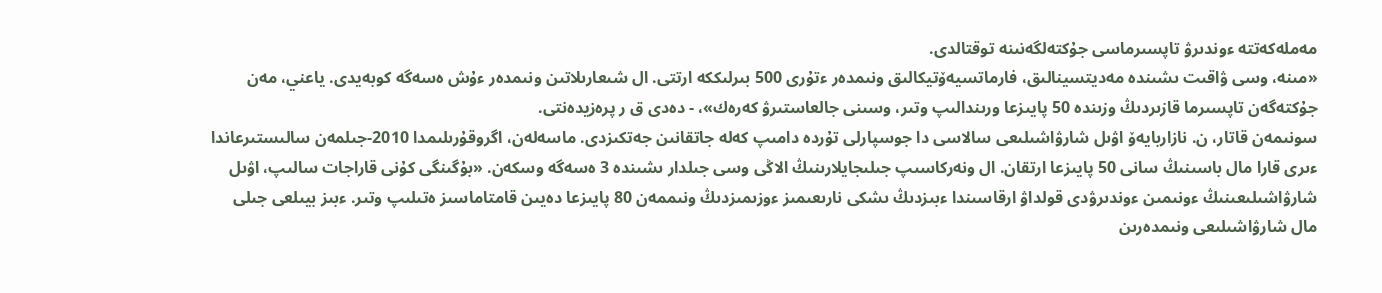مەملەكەتتە ءوندىرۋ تاپسىرماسى جۇكتەلگەنىنە توقتالدى.
«مىنە، وسى ۋاقىت ىشىندە مەديتسينالىق، فارماتسيەۆتيكالىق ونىمدەر ءتۇرى 500 بىرلىككە ارتتى. ال شىعارىلاتىن ونىمدەر ءۇش ەسەگە كوبەيدى. ياعني، مەن جۇكتەگەن تاپسىرما قازىردىڭ وزىندە 50 پايىزعا ورىندالىپ وتىر، وسىنى جالعاستىرۋ كەرەك»، - دەدى ق ر پرەزيدەنتى.
سونىمەن قاتار، ن. نازاربايەۆ اۋىل شارۋاشىلىعى سالاسى دا جوسپارلى تۇردە دامىپ كەلە جاتقانىن جەتكىزدى. ماسەلەن، اگروقۇرىلىمدا 2010-جىلمەن سالىستىرعاندا ءىرى قارا مال باسىنىڭ سانى 50 پايىزعا ارتقان. ال ونەركاسىپ جىلىجايلارىنىڭ الاڭى وسى جىلدار ىشىندە 3 ەسەگە وسكەن. «بۇگىنگى كۇنى قاراجات سالىپ، اۋىل شارۋاشىلىعىنىڭ ءونىمىن ءوندىرۋدى قولداۋ ارقاسىندا ءبىزدىڭ ىشكى نارىعىمىز ءوزىمىزدىڭ ونىممەن 80 پايىزعا دەيىن قامتاماسىز ەتىلىپ وتىر. ءبىز بيىلعى جىلى مال شارۋاشىلىعى ونىمدەرىن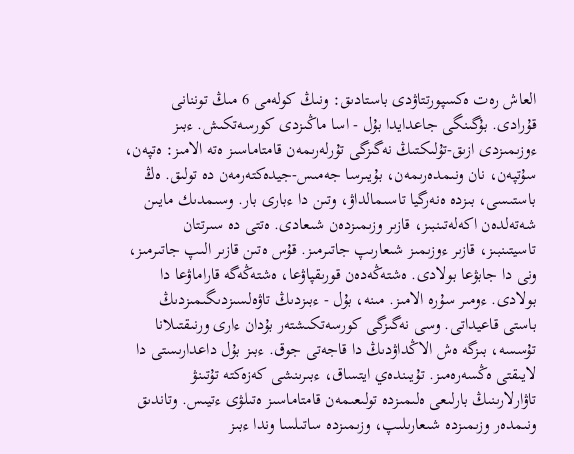العاش رەت ەكسپورتتاۋدى باستادىق: ونىڭ كولەمى 6 مىڭ توننانى قۇرادى. بۇگىنگى جاعدايدا بۇل - اسا ماڭىزدى كورسەتكىش. ءبىز ءوزىمىزدى ازىق-تۇلىكتىڭ نەگىزگى تۇرلەرىمەن قامتاماسىز ەتە الامىز: ەتپەن، سۇتپەن، نان ونىمدەرىمەن، بۇيىرسا جەمىس-جيدەكتەرمەن دە تولىق. ەڭ باستىسى، بىزدە ەنەرگيا تاسىمالداۋ، وتىن دا ءبارى بار. وسىمدىك مايىن شەتەلدەن اكەلەتىنبىز، قازىر وزىمىزدەن شىعادى. ەتتى دە سىرتتان تاسيتىنبىز، قازىر ءوزىمىز شىعارىپ جاتىرمىز. قۇس ەتىن قازىر الىپ جاتىرمىز، ونى دا جابۋعا بولادى. ەشتەڭەدەن قورىقپاۋعا، ەشتەڭەگە قاراماۋعا دا بولادى. ءومىر سۇرە الامىز. مىنە، بۇل - ءبىزدىڭ تاۋەلسىزدىگىمىزدىڭ باستى قاعيداتى. وسى نەگىزگى كورسەتكىشتەر بۇدان ءارى ورنىقتىلانا تۇسسە، بىزگە ەش الاڭداۋدىڭ دا قاجەتى جوق. ءبىز بۇل داعدارىستى دا لايىقتى ەڭسەرەمىز. تۇيىندەي ايتساق، ءبىرىنشى كەزەكتە تۇتىنۋ تاۋارلارىنىڭ بارلىعى ەلىمىزدە تولىعىمەن قامتاماسىز ەتىلۋى ءتيىس. وتاندىق ونىمدەر وزىمىزدە شىعارىلىپ، وزىمىزدە ساتىلسا وندا ءبىز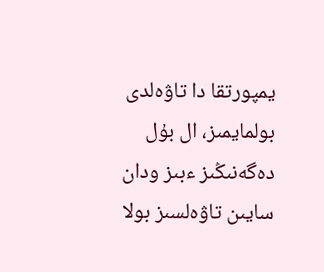يمپورتقا دا تاۋەلدى بولمايمىز، ال بۇل دەگەنىڭىز ءبىز ودان سايىن تاۋەلسىز بولا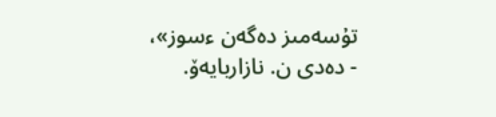تۇسەمىز دەگەن ءسوز»، - دەدى ن. نازاربايەۆ.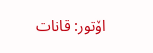اۆتور: قانات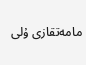مامەتقازى ۇلى